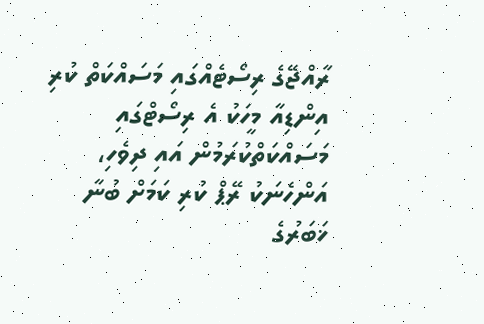ރާއްޖޭގެ ރިސޯޓެއްގައި މަސައްކަތް ކުރި އިންޑިއާ މީހަކު އެ ރިސޯޓްގައި މަސައްކަތްކުރަމުން އައި ދިވެހި، އަންހެނަކު ރޭޕް ކުރި ކަމަށް ބުނާ ޚަބަރުގެ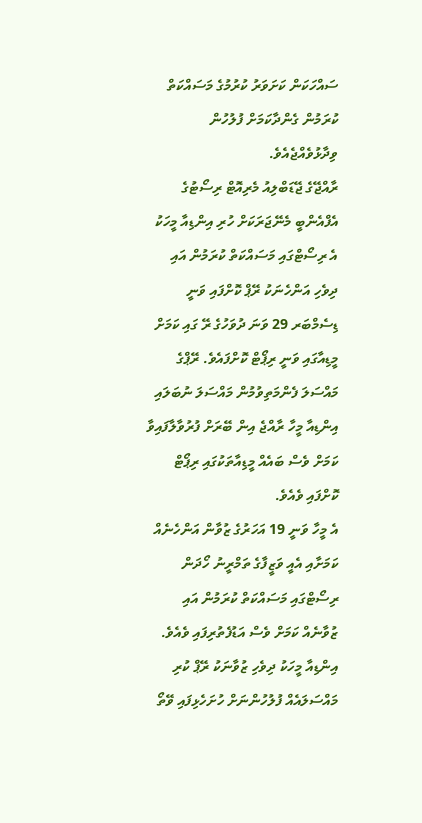ސައްހަކަން ކަށަވަރު ކުރުމުގެ މަސައްކަތް ކުރަމުން ގެންދާކަމަށް ފުލުހުން ވިދާޅުވެއްޖެއެވެ.
ރާއްޖޭގެ ޖޭޑަބްލިއު މެރިއޮޓް ރިސޯޓުގެ އެފްއެންބީ މެނޭޖަރަކަށް ހުރި އިންޑިއާ މީހަކު އެ ރިސޯޓްގައި މަސައްކަތް ކުރަމުން އައި ދިވެހި އަންހެނަކު ރޭޕް ކޮށްފައި ވަނީ ޑިސެމްބަރ 29 ވަނަ ދުވަހުގެ ރޭ ގައި ކަމަށް މީޑިއާގައި ވަނީ ރިޕޯޓް ކޮށްފައެވެ. ރޭޕްގެ މައްސަލަ ފެންމަތިވުމުން މައްސަލަ ނުބަލައި އިންޑިއާ މީހާ ރާއްޖެ އިން ބޭރަށް ފުރުވާލާފައިވާ ކަމަށް ވެސް ބައެއް މީޑިއާތަކުގައި ރިޕޯޓް ކޮށްފައި ވެއެވެ.
އެ މީހާ ވަނީ 19 އަހަރުގެ ޒުވާން އަންހެނެއް ކަމަށާއި އެއީ ވަޒީފާގެ ތަމްރީނު ހޯދަން ރިސޯޓްގައި މަސައްކަތް ކުރަމުން އައި ޒުވާނެއް ކަމަށް ވެސް އަޑުފެތުރިފައި ވެއެވެ.
އިންޑިއާ މީހަކު ދިވެހި ޒުވާނަކު ރޭޕް ކުރި މައްސަލައެއް ފުލުހުންނަށް ހުށަހެޅިފައި ވޭތޯ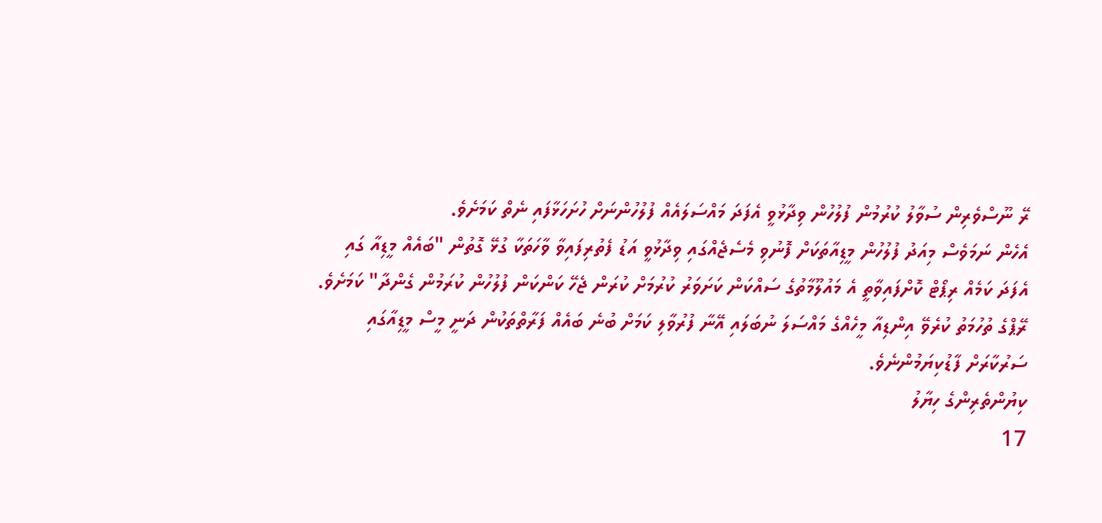ރޭ ނޫސްވެރިން ސުވާލު ކުރުމުން ފުލުހުން ވިދާޅުވީ އެފަދަ މައްސަލައެއް ފުލުހުންނަށް ހުށަހަޅާފައި ނެތް ކަމަށެވެ.
އެހެން ނަމަވެސް މިއަދު ފުލުހުން މީޑިއާތަކަށް ފޮނުވި މެސެޖެއްގައި ވިދާޅުވީ އަޑު ފެތުރިފައިވާ ވާހަތަކާ ގުޅޭ ގޮތުން "ބައެއް މީޑިއާ ގައި އެފަދަ ކަމެއް ރިޕޯޓް ކޮށްފައިވާތީ އެ މައުލޫމާތުގެ ސައްކަން ކަށަވަރު ކުރުމަށް ކުރަން ޖެހޭ ކަންކަން ފުލުހުން ކުރަމުން ގެންދާ" ކަމަށެވެ.
ރޭޕްގެ ތުހުމަތު ކުރެވޭ އިންޑިއާ މީހެއްގެ މައްސަލަ ނުބަލައި އޭނާ ފުރުވާލި ކަމަށް ބުނެ ބައެއް ފަރާތްތަކުން ދަނީ މީސް މީޑިއާގައި ސަރުކާރަށް ފާޑުކިޔަމުންނެވެ.
ކިޔުންތެރިންގެ ހިޔާލު
17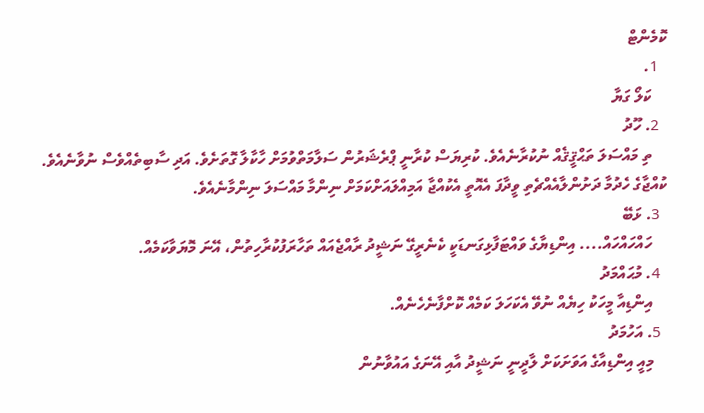ކޮމެންޓް
  1.
    ކަލޯ ގަޔާ
  2. ހޫދު
    ތި މައްސަލަ ތަޙްޤީޤެއް ނުކުރާނެއެވެ. ކުރިޔަސް ކުރާނީ ޕްރެޝަރުން ސަލާމަތްވުމަށް ހާކާލާ ގޮތަށެވެ. އަދި ސާބިތެއްވެސް ނުވާނެއެވެ. ކުއްޖާގެ ހެދުމާ ދަށުންލާއެއްޗެތި ވީދާފަ އެއޮތީ އެކުއްޖާ އަމިއްލައަށްކަމަށް ނިންމާ މައްސަލަ ނިންމާނެއެވެ.
  3. ޅަބޭ
    ހައްހައްހައް.... އިންޑިޔާގެ ވައްޓަފާޅިގަނޑަކީ ކެނެރީގޭ ނަޝީދު ރާއްޖެއައް ތަހާރަފުކުރާހިތުން، އޭނަ މޮޔަވާކަމެއް.
  4. މުޙައްމަދު
    އިންޑިއާ މީހަކު ހިޔެއް ނުވޭ އެކަހަލަ ކަމެއް ކޮށްފާނެހެނެއް.
  5. އަހުމަދު
    މިއީ އިންޑިއާގެ އަވަށަކަށް ލާދީނީ ނަޝީދު އާއި އޭނަގެ އައުވާނުން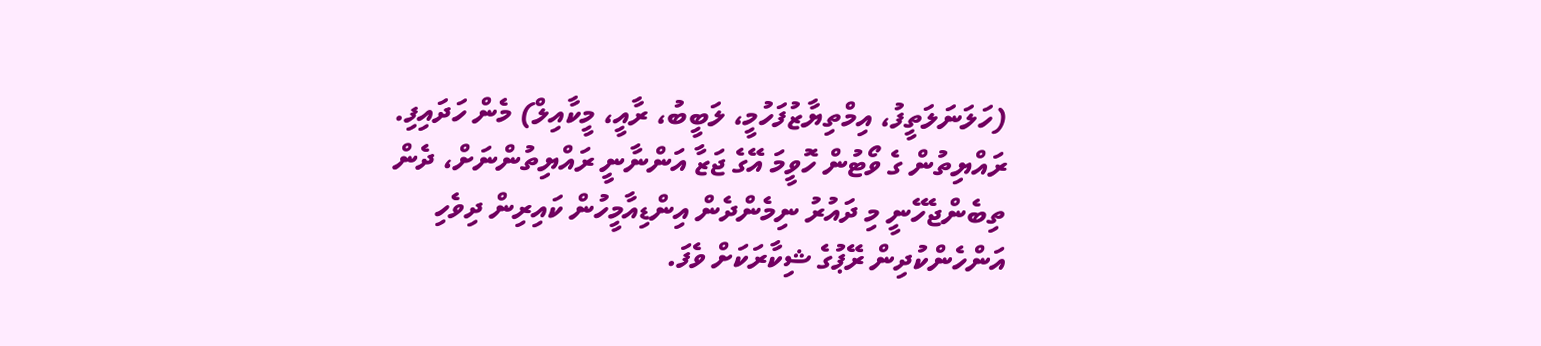(ހަލަނަލަތީފު، އިމްތިޔާޒުފަހުމީ، ލަބީބު، ރާއީ، މީކާއިލް) މެން ހަދައިފި. ރައްޔިތުން ގެ ވޯޓުން ހޮވީމަ އޭގެ ޖަޒާ އަންނާނީ ރައްޔިތުންނަށް، ދެން ތިބެންޖެހޭނީ މި ދައުރު ނިމެންދެން އިންޑިއާމީހުން ކައިރިން ދިވެހި އަންހެންކުދިން ރޭޕުގެ ޝިކާރަކަށް ވެފަ.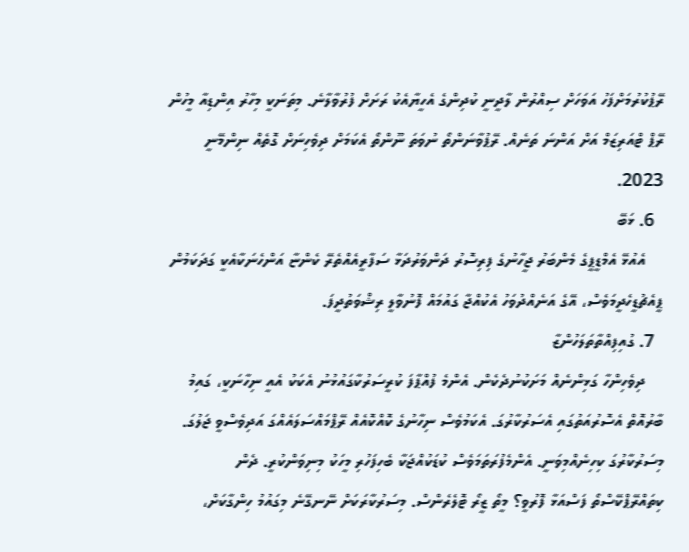ރޭޕުކުރުމަށްފަހު އަވަހަށް ސިއްރުން ލާދީނީ ކުދިންގެ އެހީޔާއެކު ރަށަށް ފުރުވާލާނެ. މިތަނަކީ މިހާރު އިންޑިއާ މީހުން ރޭޕް ޓްއަރިޒަމް އަށް އަންނަ ތަނެއް. ރޭޕުވާނަންތޯ ނުވަތަ ނޫންތޯ އެކަމަށް ދިވެހިނަށް ގޮތެއް ނިންމޭނީ 2023.
  6. ޅަބޭ
    އެއުޅޭ އެމްޑީޕީގެ މެންބަރު ޖީހާނުގެ ފިރިސޮރު ދަންވަރުދަޅާ ސަފާރީއެއްތެރޭ ކެންޏާ އަންހެނަކާއެކީ ގަދަކަމުން ޕީއެޗުޑީހެދީމަވެސް، އޭގެ އަނެއްދުވަހު އެކުއްޖާ ގައުމައް ފޮނުވާލީ ރިޝްވަތުދީފަ.
  7. ގުއިފިއްތާތަލަހުންޒާ
    ދިވެހިންހާ ގަޅިންނެއް މަށަކުނުދެކެން. އެންމެ ފުއްޕާފަ ކުރީސަރުކާގައުޅުނު އެކަކު އެއީ ނިހާނަކީ، ގައިމު ބާރުއޮތް އެސޮރުއަތުގައި އެސަރުކާރުގަ. އެކަމުވެސް ނިހާނުގެ ކޮއްކޮއެއް ރޭޕްމައްސަލައެއްގަ އަދިވެސްވީ ޖަލުގަ. މިސަރުކާރުގަ ކިހިނެއްމިވަނީ. އެންމެފުރަތަމަވެސް ކުޑަކުއްޖަކާ ބެހިފަހުރި މީހަކު މިނިވަންކުރީ. ދެން ކިތައްރޭޕްކޭސްތޯ ފަސްއަޅާ ފޮރުވީ؟ މީތޯ ޒީރޯ ޓޮލެރެންސް. މިސަރުކާރަކަށް ނޭނގޭނެ މިގައުމު ހިންގާކަށް،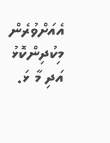އެއަށްވުރެން މިކުދިންކޮޅު އަދި މާ ޅަ.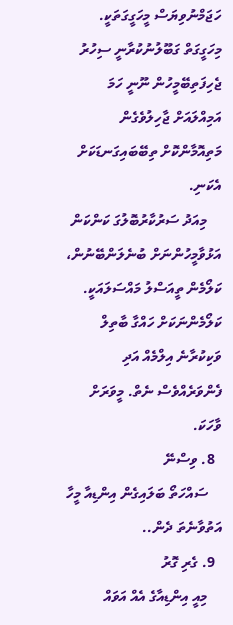ހަޖަމްނުވިޔަސް މީހަގީގަތަކީ. މިހަގީގަތް ގަބޫލުނުކުރާނީ ސިހުރު ޖެހިފަތިބޭމީހުން ނޫނީ ހަމަ އަމިއްލައަށް ޖާހިލުވެގެން މަތިއޮމާންކޮށް ތިބޭބައިގަނޑަކަށް އެކަނި.
    މިއަދު ސަރުކާރުބޮލުގަ ކަންކަން އަޅުވާމީހުންނަށް ބުނެލަންބޭނުން، ކަލޯމެން ތީއަސްލު މައްސަލައަކީ. ކަލޯމެންނަކަށް ހައްގާ ބާތިލް ވަކިކުރާނެ އިލްމެއް އަދި ފެންވަރެއްވެސް ނެތް. މީވަރަށް ވާހަކަ.
  8. ވިސްނޭ
    ސައްހަތޯ ބަލައިގެން އިންޑިއާ މީހާ އަތުވާނެތަ ދެން..
  9. ގެރި ގޮރު
    މިއީ އިންޑިއާގެ އެއް އަވައް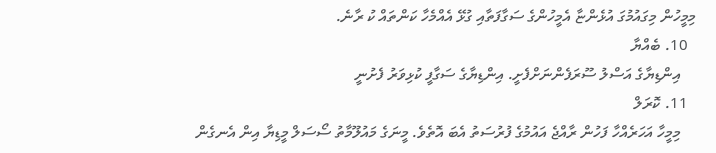މިމީހުން މިގައުމުގަ އުޅެންޏާ އެމީހުންގެ ސަގާފަތާއި ގުޅޭ އެއްމެހާ ކަންތައް ކު ރާނެ.
  10. ބެއްޔާ
    އިންޑިޔާގެ އަސްލު ސޫރަފެންނަށްފެށީ. އިންޑިޔާގެ ސަގާފީ ކުޅިވަރު ފެށުނީ
  11. ކޮރަލް
    މިމީހާ އަހަރެއްހާ ފަހުން ރާއްޖެ އައުމުގެ ފުރުސަތު އެބަ އޮތެވެ. މީނަގެ މައުލޫމާތު ސޯސަލް މީޑިޔާ އިން އެނގެން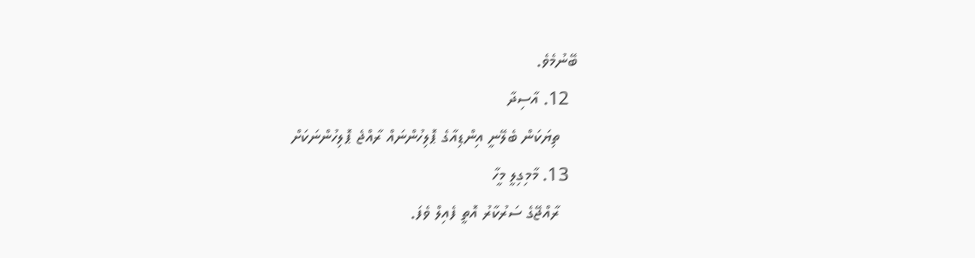ބޭނުމެވެ.
  12. އާސިދާ
    ތިޔަކަން ބެލޭނީ އިންޑިއާގެ ޕޮލިހުންނައް ރާއްޖެ ޕޮލިހުންނަކަށް
  13. މާމިގިލީ މީހާ
    ރާއްޖޭގެ ސަރުކާރު އޮތީ ފެއިލް ވެފަ.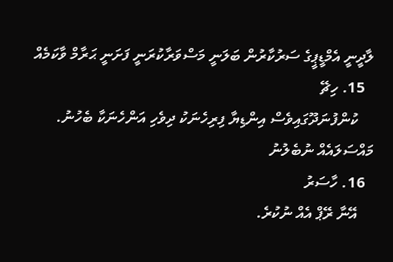ލާދީނީ އެމްޑީޕީގެ ސަރުކާރުން ބަލަނީ މަސްވަރާކުރަނީ ފަށަނީ ޙަރާމް ވާކަމެއް
  15. ހިޗޭ
    ކުންފުނަދޫގައިވެސް އިންޑިޔާ ފިރިހެނަކު ދިވެހި އަންހެނަކާ ބެހުނު. މައްސަލައެއް ނުބެލުނު
  16. ހާސަރު
    އޭނާ ރޭޕް އެއް ނުކުރެ.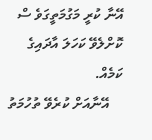އޭނާ ކުރީ މަގުމަތީގަވެ ސް ކޮށްލެވޭ ކަހަލަ އާދައިގެ ކަމެއް.
    އޭނާއަށް ކުރެވޭ ތުހުމަތު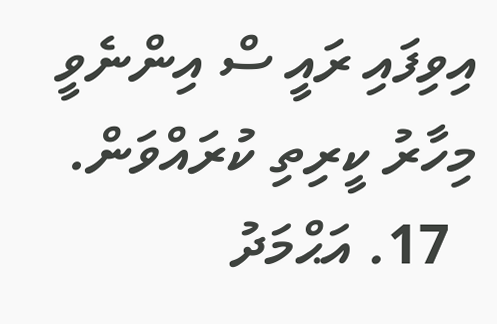އިވިފައި ރައީ ސް އިންނެވީ މިހާރު ކީރިތި ކުރައްވަން.
  17. އަޙްމަދު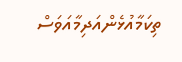ތިކަމާއުޅެންއަދިމާއަވަސް